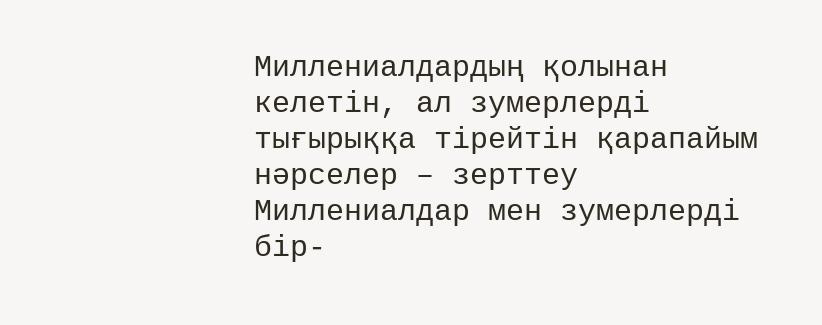Миллениалдардың қолынан келетін, ал зумерлерді тығырыққа тірейтін қарапайым нәрселер – зерттеу
Миллениалдар мен зумерлерді бір-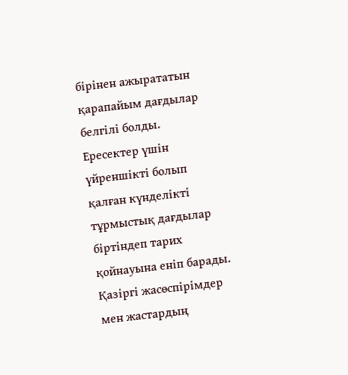бірінен ажырататын қарапайым дағдылар белгілі болды.
Ересектер үшін үйреншікті болып қалған күнделікті тұрмыстық дағдылар біртіндеп тарих қойнауына еніп барады. Қазіргі жасөспірімдер мен жастардың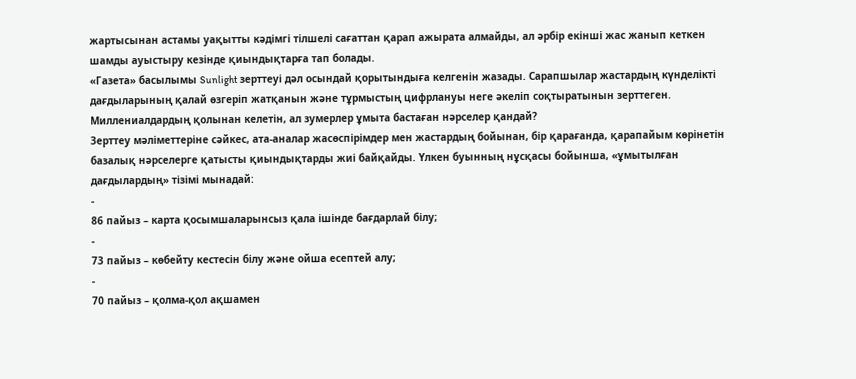жартысынан астамы уақытты кәдімгі тілшелі сағаттан қарап ажырата алмайды, ал әрбір екінші жас жанып кеткен шамды ауыстыру кезінде қиындықтарға тап болады.
«Газета» басылымы Sunlight зерттеуі дәл осындай қорытындыға келгенін жазады. Сарапшылар жастардың күнделікті дағдыларының қалай өзгеріп жатқанын және тұрмыстың цифрлануы неге әкеліп соқтыратынын зерттеген.
Миллениалдардың қолынан келетін, ал зумерлер ұмыта бастаған нәрселер қандай?
Зерттеу мәліметтеріне сәйкес, ата-аналар жасөспірімдер мен жастардың бойынан, бір қарағанда, қарапайым көрінетін базалық нәрселерге қатысты қиындықтарды жиі байқайды. Үлкен буынның нұсқасы бойынша, «ұмытылған дағдылардың» тізімі мынадай:
-
86 пайыз – карта қосымшаларынсыз қала ішінде бағдарлай білу;
-
73 пайыз – көбейту кестесін білу және ойша есептей алу;
-
70 пайыз – қолма-қол ақшамен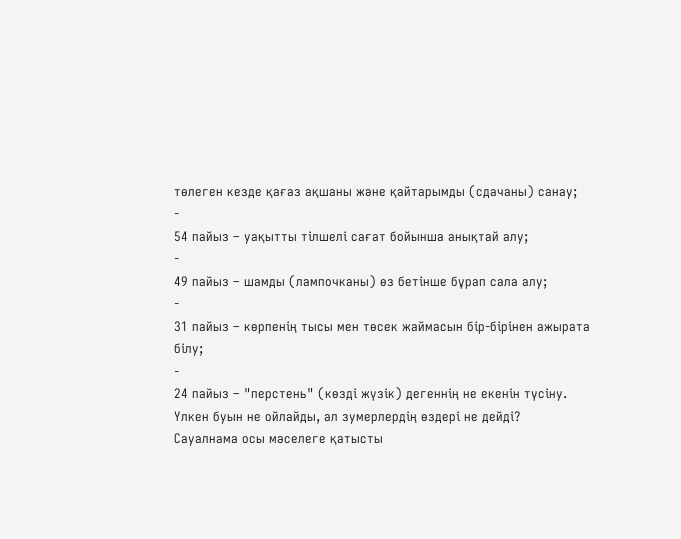төлеген кезде қағаз ақшаны және қайтарымды (сдачаны) санау;
-
54 пайыз – уақытты тілшелі сағат бойынша анықтай алу;
-
49 пайыз – шамды (лампочканы) өз бетінше бұрап сала алу;
-
31 пайыз – көрпенің тысы мен төсек жаймасын бір-бірінен ажырата білу;
-
24 пайыз – "перстень" (көзді жүзік) дегеннің не екенін түсіну.
Үлкен буын не ойлайды, ал зумерлердің өздері не дейді?
Сауалнама осы мәселеге қатысты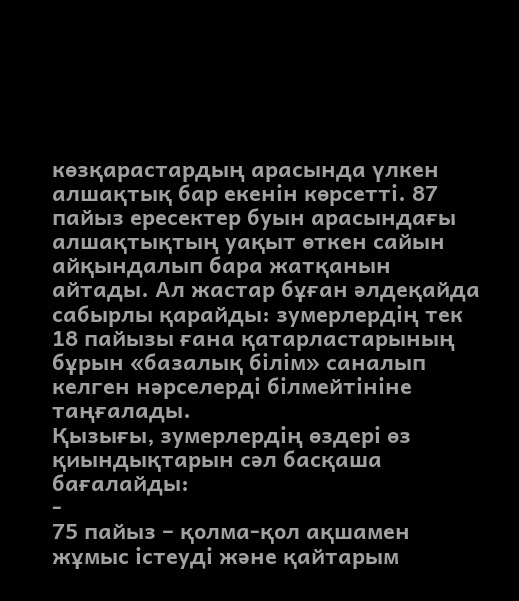көзқарастардың арасында үлкен алшақтық бар екенін көрсетті. 87 пайыз ересектер буын арасындағы алшақтықтың уақыт өткен сайын айқындалып бара жатқанын айтады. Ал жастар бұған әлдеқайда сабырлы қарайды: зумерлердің тек 18 пайызы ғана қатарластарының бұрын «базалық білім» саналып келген нәрселерді білмейтініне таңғалады.
Қызығы, зумерлердің өздері өз қиындықтарын сәл басқаша бағалайды:
-
75 пайыз – қолма-қол ақшамен жұмыс істеуді және қайтарым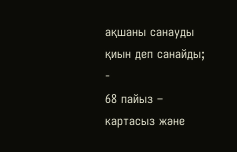ақшаны санауды қиын деп санайды;
-
68 пайыз – картасыз және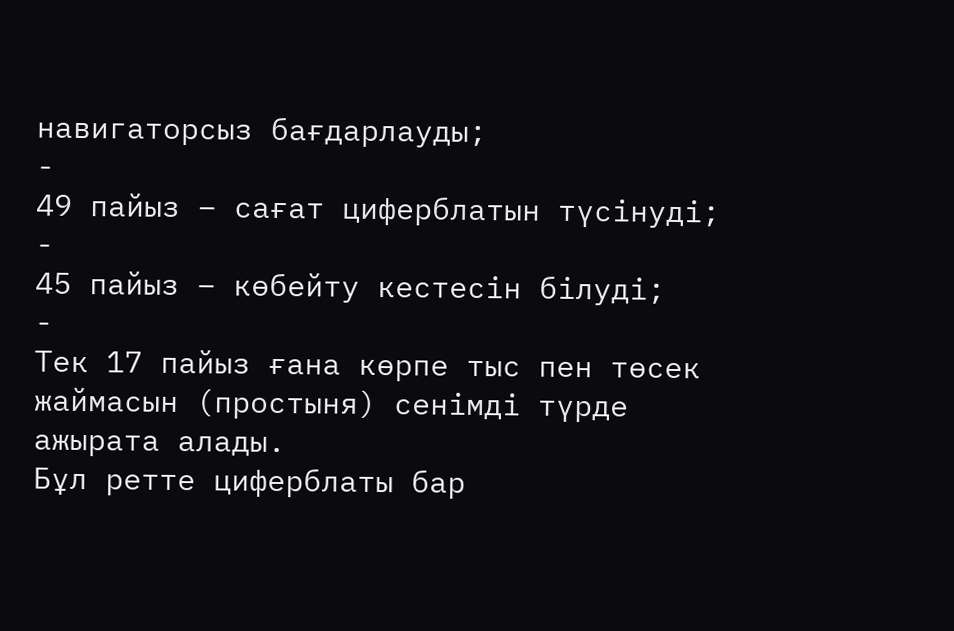навигаторсыз бағдарлауды;
-
49 пайыз – сағат циферблатын түсінуді;
-
45 пайыз – көбейту кестесін білуді;
-
Тек 17 пайыз ғана көрпе тыс пен төсек жаймасын (простыня) сенімді түрде ажырата алады.
Бұл ретте циферблаты бар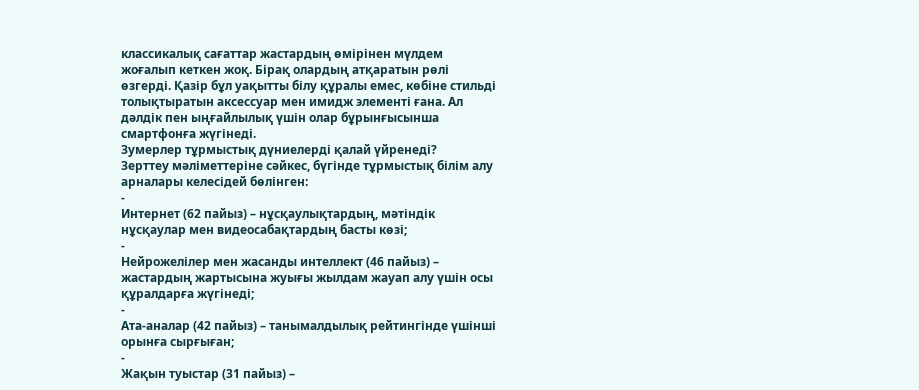классикалық сағаттар жастардың өмірінен мүлдем жоғалып кеткен жоқ. Бірақ олардың атқаратын рөлі өзгерді. Қазір бұл уақытты білу құралы емес, көбіне стильді толықтыратын аксессуар мен имидж элементі ғана. Ал дәлдік пен ыңғайлылық үшін олар бұрынғысынша смартфонға жүгінеді.
Зумерлер тұрмыстық дүниелерді қалай үйренеді?
Зерттеу мәліметтеріне сәйкес, бүгінде тұрмыстық білім алу арналары келесідей бөлінген:
-
Интернет (62 пайыз) – нұсқаулықтардың, мәтіндік нұсқаулар мен видеосабақтардың басты көзі;
-
Нейрожелілер мен жасанды интеллект (46 пайыз) – жастардың жартысына жуығы жылдам жауап алу үшін осы құралдарға жүгінеді;
-
Ата-аналар (42 пайыз) – танымалдылық рейтингінде үшінші орынға сырғыған;
-
Жақын туыстар (31 пайыз) –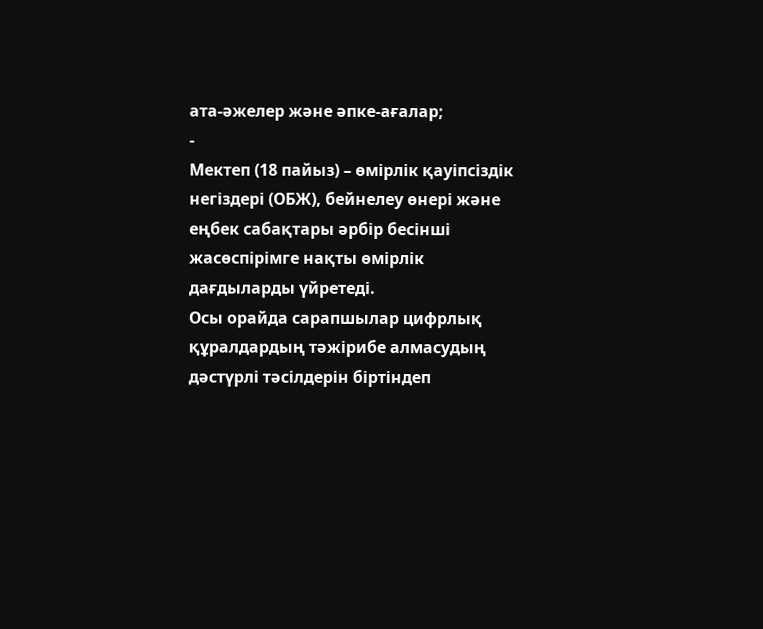ата-әжелер және әпке-ағалар;
-
Мектеп (18 пайыз) – өмірлік қауіпсіздік негіздері (ОБЖ), бейнелеу өнері және еңбек сабақтары әрбір бесінші жасөспірімге нақты өмірлік дағдыларды үйретеді.
Осы орайда сарапшылар цифрлық құралдардың тәжірибе алмасудың дәстүрлі тәсілдерін біртіндеп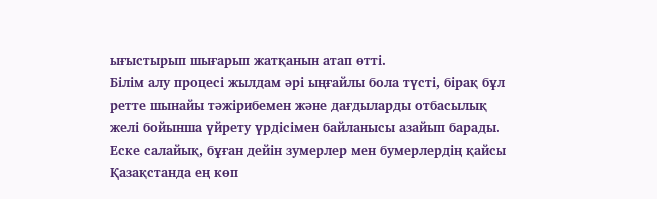ығыстырып шығарып жатқанын атап өтті.
Білім алу процесі жылдам әрі ыңғайлы бола түсті, бірақ бұл ретте шынайы тәжірибемен және дағдыларды отбасылық желі бойынша үйрету үрдісімен байланысы азайып барады.
Еске салайық, бұған дейін зумерлер мен бумерлердің қайсы Қазақстанда ең көп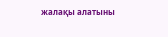жалақы алатыны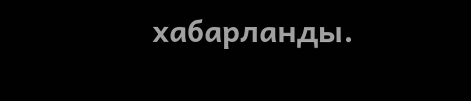хабарланды.